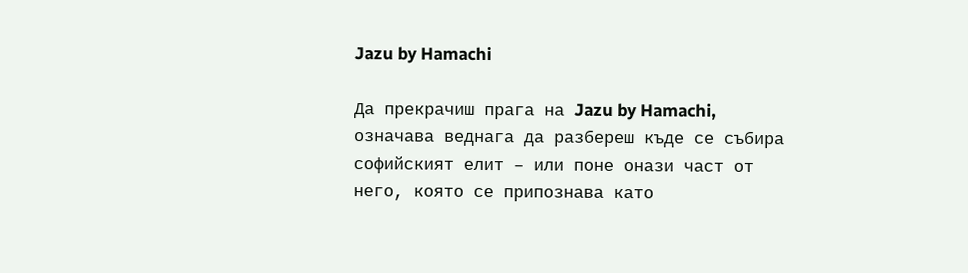Jazu by Hamachi

Да прекрачиш прага на Jazu by Hamachi, означава веднага да разбереш къде се събира софийският елит – или поне онази част от него, която се припознава като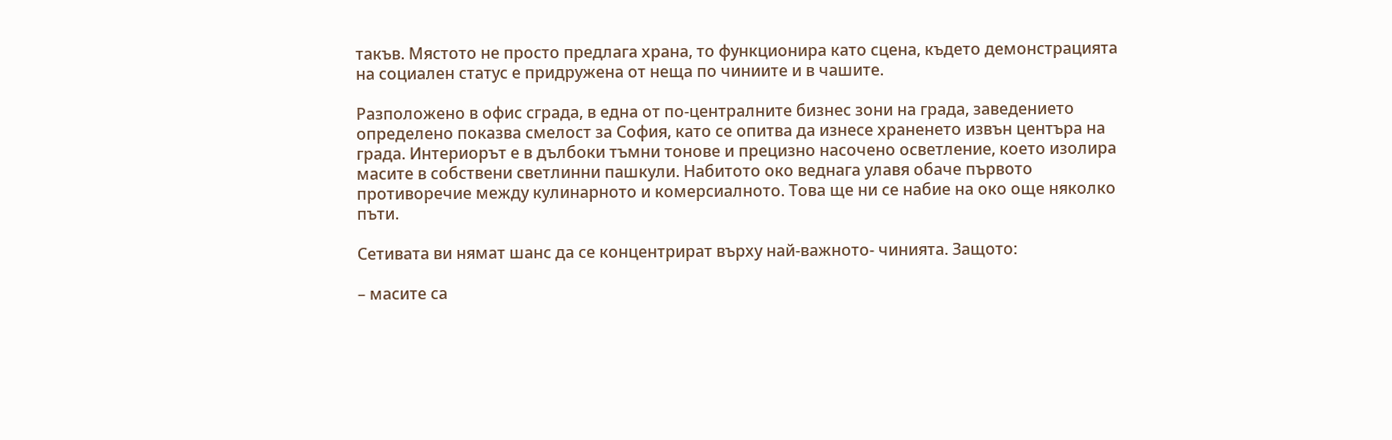такъв. Мястото не просто предлага храна, то функционира като сцена, където демонстрацията на социален статус е придружена от неща по чиниите и в чашите.

Разположено в офис сграда, в една от по-централните бизнес зони на града, заведението определено показва смелост за София, като се опитва да изнесе храненето извън центъра на града. Интериорът е в дълбоки тъмни тонове и прецизно насочено осветление, което изолира масите в собствени светлинни пашкули. Набитото око веднага улавя обаче първото противоречие между кулинарното и комерсиалното. Това ще ни се набие на око още няколко пъти.

Сетивата ви нямат шанс да се концентрират върху най-важното- чинията. Защото:

– масите са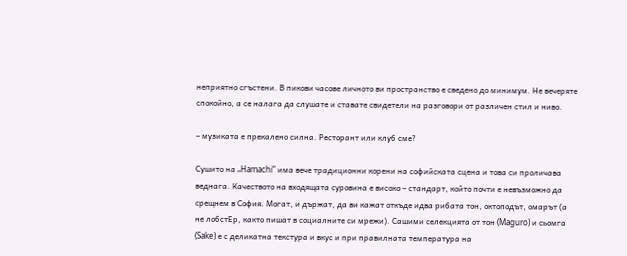неприятно сгъстени. В пикови часове личното ви пространство е сведено до минимум. Не вечеряте спокойно, а се налага да слушате и ставате свидетели на разговори от различен стил и ниво.

– музиката е прекалено силна. Ресторант или клуб сме?

Сушито на „Hamachi“ има вече традиционни корени на софийската сцена и това си проличава веднага. Качеството на входящата суровина е високо – стандарт, който почти е невъзможно да срещнем в София. Могат, и държат, да ви кажат откъде идва рибата тон, октоподът, омарът (а не лобстЕр, както пишат в социалните си мрежи). Сашими селекцията от тон (Maguro) и сьомга (Sake) е с деликатна текстура и вкус и при правилната температура на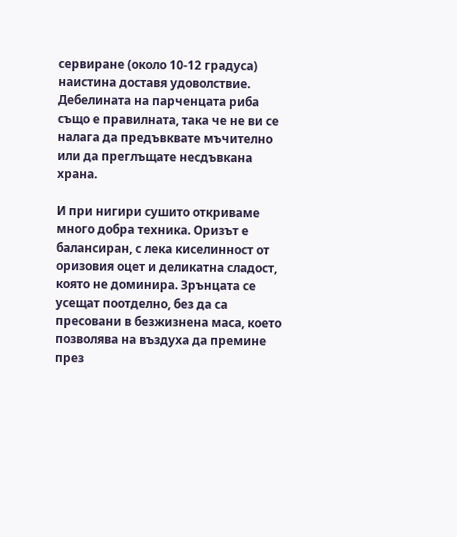сервиране (около 10-12 градуса) наистина доставя удоволствие. Дебелината на парченцата риба също е правилната, така че не ви се налага да предъвквате мъчително или да преглъщате несдъвкана храна.

И при нигири сушито откриваме много добра техника. Оризът е балансиран, с лека киселинност от оризовия оцет и деликатна сладост, която не доминира. Зрънцата се усещат поотделно, без да са пресовани в безжизнена маса, което позволява на въздуха да премине през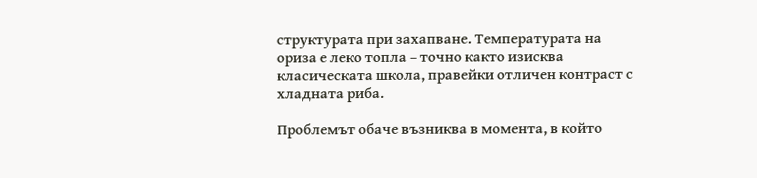структурата при захапване. Температурата на ориза е леко топла – точно както изисква класическата школа, правейки отличен контраст с хладната риба.

Проблемът обаче възниква в момента, в който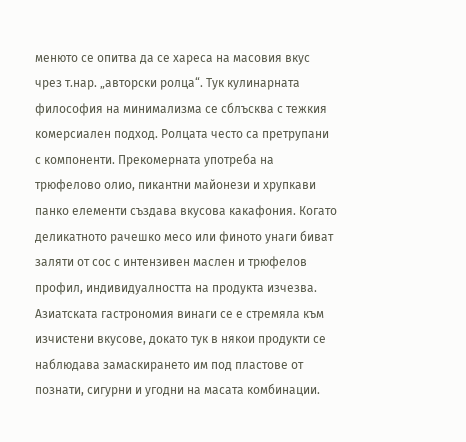менюто се опитва да се хареса на масовия вкус чрез т.нар. „авторски ролца“. Тук кулинарната философия на минимализма се сблъсква с тежкия комерсиален подход. Ролцата често са претрупани с компоненти. Прекомерната употреба на трюфелово олио, пикантни майонези и хрупкави панко елементи създава вкусова какафония. Когато деликатното рачешко месо или финото унаги биват заляти от сос с интензивен маслен и трюфелов профил, индивидуалността на продукта изчезва. Азиатската гастрономия винаги се е стремяла към изчистени вкусове, докато тук в някои продукти се наблюдава замаскирането им под пластове от познати, сигурни и угодни на масата комбинации.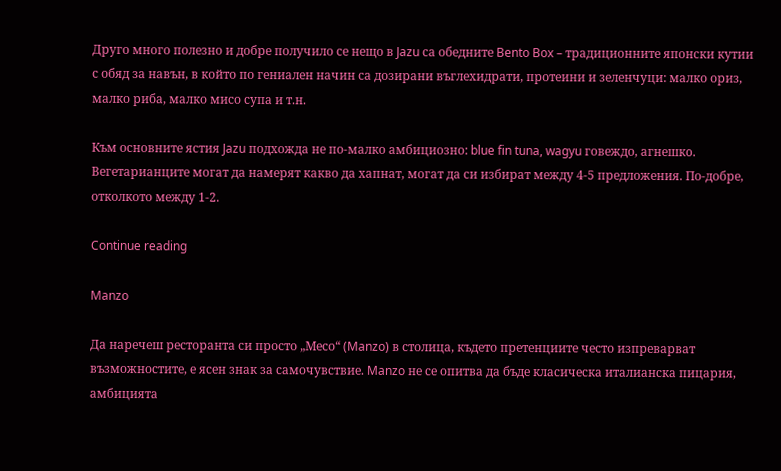Друго много полезно и добре получило се нещо в Jazu са обедните Bento Box – традиционните японски кутии с обяд за навън, в който по гениален начин са дозирани въглехидрати, протеини и зеленчуци: малко ориз, малко риба, малко мисо супа и т.н.

Към основните ястия Jazu подхожда не по-малко амбициозно: blue fin tuna, wagyu говеждо, агнешкo. Вегетарианците могат да намерят какво да хапнат, могат да си избират между 4-5 предложения. По-добре, отколкото между 1-2.

Continue reading

Manzo

Да наречеш ресторанта си просто „Месо“ (Manzo) в столица, където претенциите често изпреварват възможностите, е ясен знак за самочувствие. Manzo не се опитва да бъде класическа италианска пицария, амбицията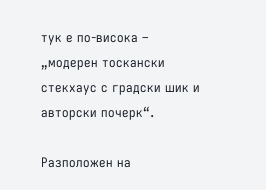тук е по-висока – „модерен тоскански стекхаус с градски шик и авторски почерк“.

Разположен на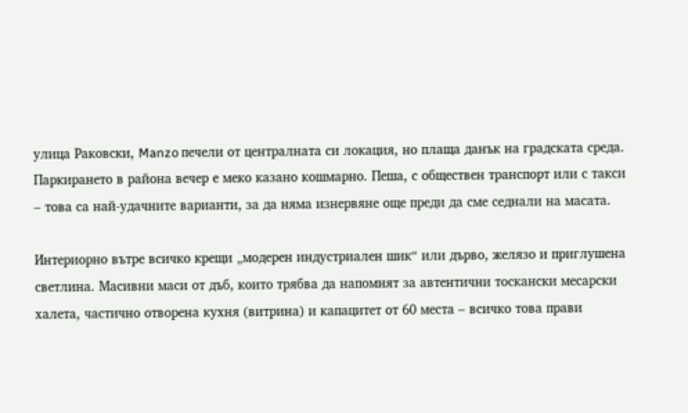улица Раковски, Manzo печели от централната си локация, но плаща данък на градската среда. Паркирането в района вечер е меко казано кошмарно. Пеша, с обществен транспорт или с такси – това са най-удачните варианти, за да няма изнервяне още преди да сме седнали на масата.

Интериорно вътре всичко крещи „модерен индустриален шик“ или дърво, желязо и приглушена светлина. Масивни маси от дъб, които трябва да напомнят за автентични тоскански месарски халета, частично отворена кухня (витрина) и капацитет от 60 места – всичко това прави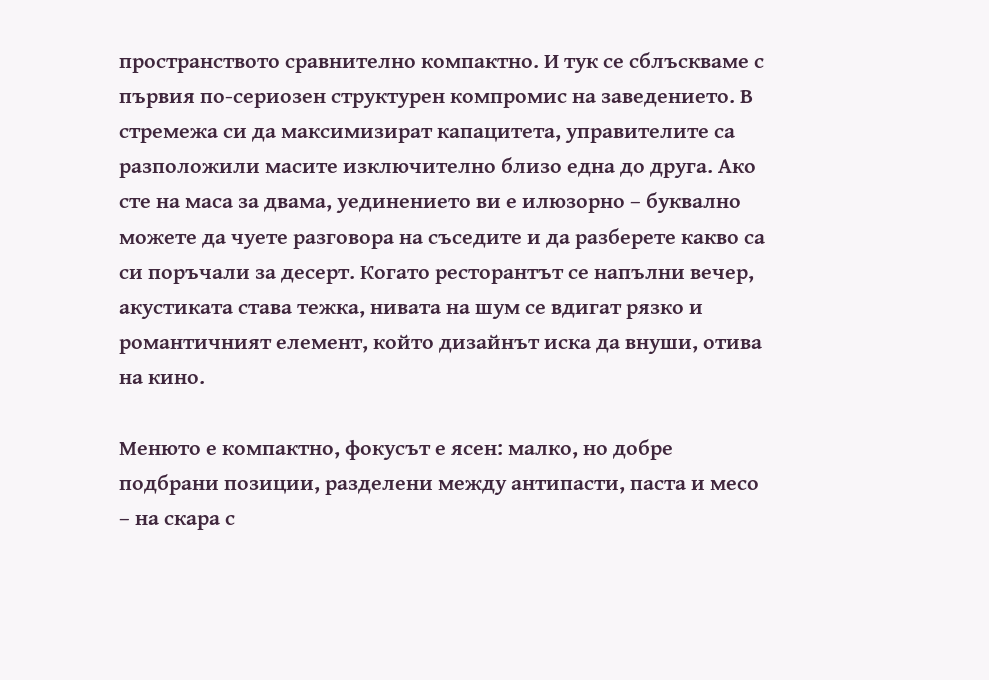пространството сравнително компактно. И тук се сблъскваме с първия по-сериозен структурен компромис на заведението. В стремежа си да максимизират капацитета, управителите са разположили масите изключително близо една до друга. Ако сте на маса за двама, уединението ви е илюзорно – буквално можете да чуете разговора на съседите и да разберете какво са си поръчали за десерт. Когато ресторантът се напълни вечер, акустиката става тежка, нивата на шум се вдигат рязко и романтичният елемент, който дизайнът иска да внуши, отива на кино.

Менюто е компактно, фокусът е ясен: малко, но добре подбрани позиции, разделени между антипасти, паста и месо – на скара с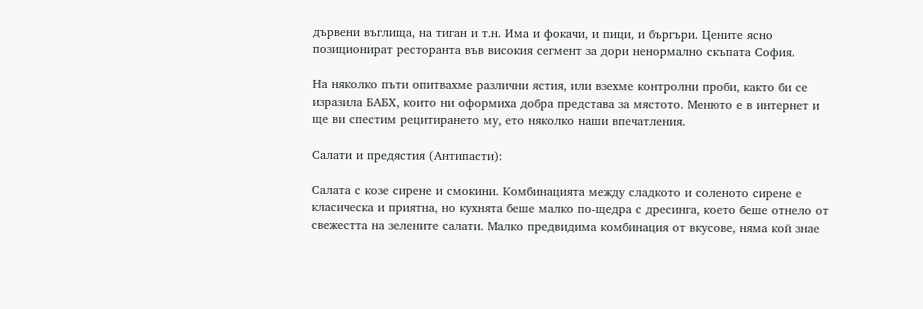дървени въглищa, на тиган и т.н. Има и фокачи, и пици, и бъргъри. Цените ясно позиционират ресторанта във високия сегмент за дори ненормално скъпата София.

На няколко пъти опитвахме различни ястия, или взехме контролни проби, както би се изразила БАБХ, които ни оформиха добра представа за мястото. Менюто е в интернет и ще ви спестим рецитирането му, ето няколко наши впечатления.

Салати и предястия (Антипасти):

Салата с козе сирене и смокини. Комбинацията между сладкото и соленото сирене е класическа и приятна, но кухнята беше малко по-щедра с дресинга, което беше отнело от свежестта на зелените салати. Малко предвидима комбинация от вкусове, няма кой знае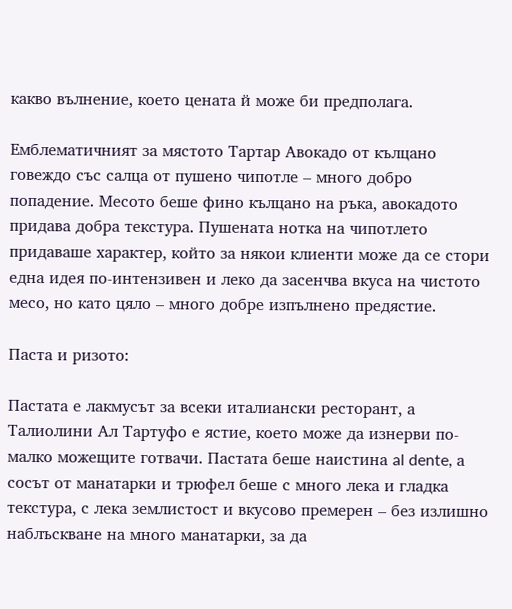какво вълнение, което цената й може би предполага.

Емблематичният за мястото Тартар Авокадо от кълцано говеждо със салца от пушено чипотле – много добро попадение. Месото беше фино кълцано на ръка, авокадото придава добра текстура. Пушената нотка на чипотлето придаваше характер, който за някои клиенти може да се стори една идея по-интензивен и леко да засенчва вкуса на чистото месо, но като цяло – много добре изпълнено предястие.

Паста и ризото:

Пастата е лакмусът за всеки италиански ресторант, а Талиолини Ал Тартуфо е ястие, което може да изнерви по-малко можещите готвачи. Пастата беше наистина al dente, а сосът от манатарки и трюфел беше с много лека и гладка текстура, с лека землистост и вкусово премерен – без излишно наблъскване на много манатарки, за да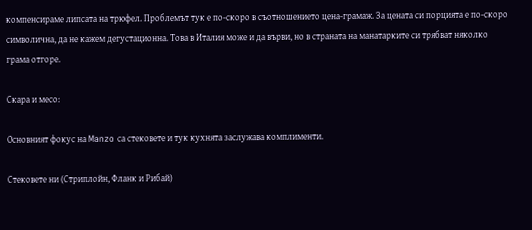компенсираме липсата на трюфел. Проблемът тук е по-скоро в съотношението цена-грамаж. За цената си порцията е по-скоро символична, да не кажем дегустационна. Това в Италия може и да върви, но в страната на манатарките си трябват няколко грама отгоре.

Скара и месо:

Основният фокус на Manzo са стековете и тук кухнята заслужава комплименти.

Стековете ни (Стриплойн, Фланк и Рибай)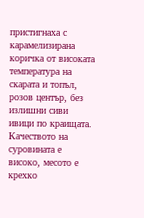пристигнаха с карамелизирана коричка от високата температура на скарата и топъл, розов център, без излишни сиви ивици по краищата. Качеството на суровината е високо, месото е крехко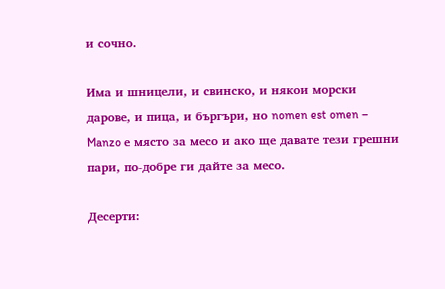и сочно.

Има и шницели, и свинско, и някои морски дарове, и пица, и бъргъри, но nomen est omen – Manzo е място за месо и ако ще давате тези грешни пари, по-добре ги дайте за месо.

Десерти: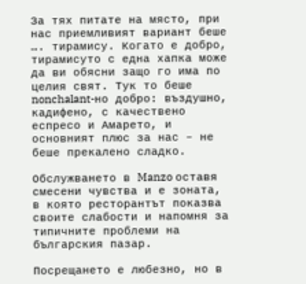За тях питате на място, при нас приемливият вариант беше …. тирамису. Когато е добро, тирамисуто с една хапка може да ви обясни защо го има по целия свят. Тук то беше nonchalant-но добро: въздушно, кадифено, с качествено еспресо и Амарето, и основният плюс за нас – не беше прекалено сладко.

Обслужването в Manzo оставя смесени чувства и е зоната, в която ресторантът показва своите слабости и напомня за типичните проблеми на българския пазар.

Посрещането е любезно, но в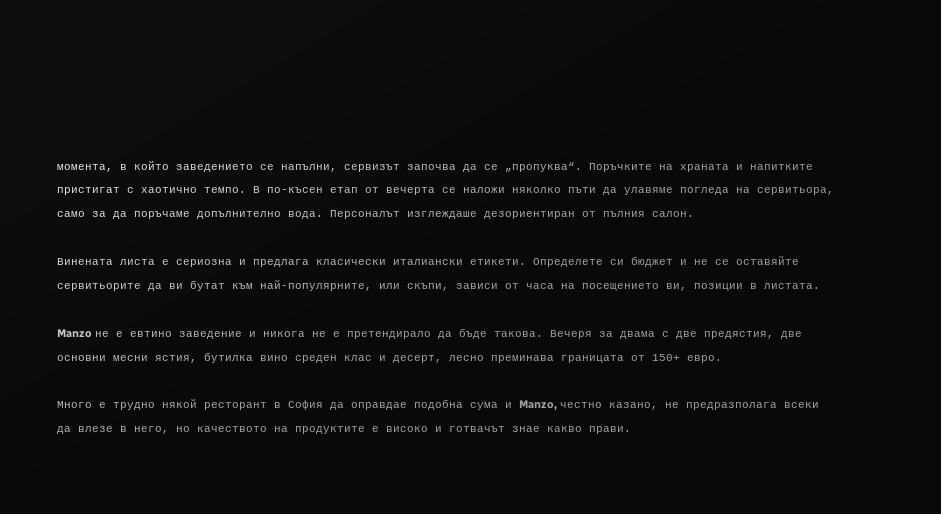момента, в който заведението се напълни, сервизът започва да се „пропуква“. Поръчките на храната и напитките пристигат с хаотично темпо. В по-късен етап от вечерта се наложи няколко пъти да улавяме погледа на сервитьора, само за да поръчаме допълнително вода. Персоналът изглеждаше дезориентиран от пълния салон.

Винената листа е сериозна и предлага класически италиански етикети. Определете си бюджет и не се оставяйте сервитьорите да ви бутат към най-популярните, или скъпи, зависи от часа на посещението ви, позиции в листата.

Manzo не е евтино заведение и никога не е претендирало да бъде такова. Вечеря за двама с две предястия, две основни месни ястия, бутилка вино среден клас и десерт, лесно преминава границата от 150+ евро.

Много е трудно някой ресторант в София да оправдае подобна сума и Manzo, честно казано, не предразполага всеки да влезе в него, но качеството на продуктите е високо и готвачът знае какво прави.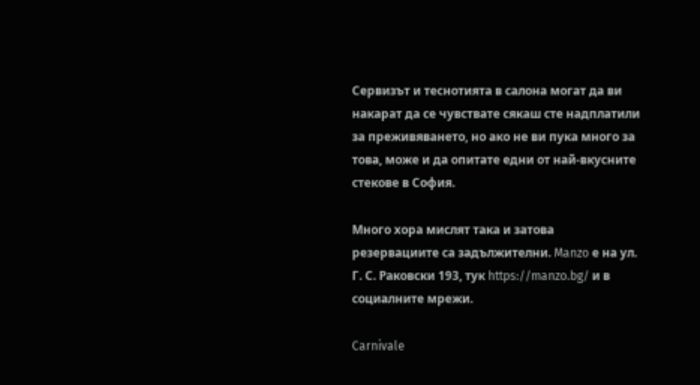Сервизът и теснотията в салона могат да ви накарат да се чувствате сякаш сте надплатили за преживяването, но ако не ви пука много за това, може и да опитате едни от най-вкусните стекове в София.

Много хора мислят така и затова резервациите са задължителни. Manzo е на ул. Г. С. Раковски 193, тук https://manzo.bg/ и в социалните мрежи.

Carnivale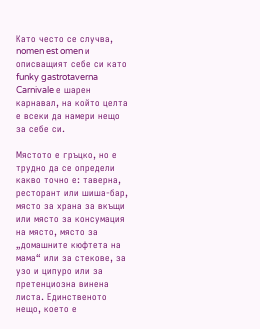Като често се случва, nomen est omen и описващият себе си като funky gastrotaverna Carnivale е шарен карнавал, на който целта е всеки да намери нещо за себе си.

Мястото е гръцко, но е трудно да се определи какво точно е: таверна, ресторант или шиша-бар, място за храна за вкъщи или място за консумация на място, място за „домашните кюфтета на мама“ или за стекове, за узо и ципуро или за претенциозна винена листа. Единственото нещо, което е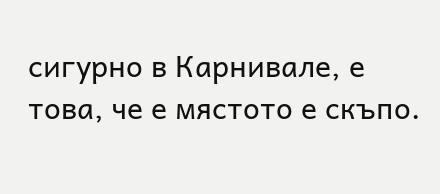сигурно в Карнивале, е това, че е мястото е скъпо.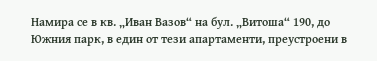Намира се в кв. „Иван Вазов“ на бул. „Витоша“ 190, до Южния парк, в един от тези апартаменти, преустроени в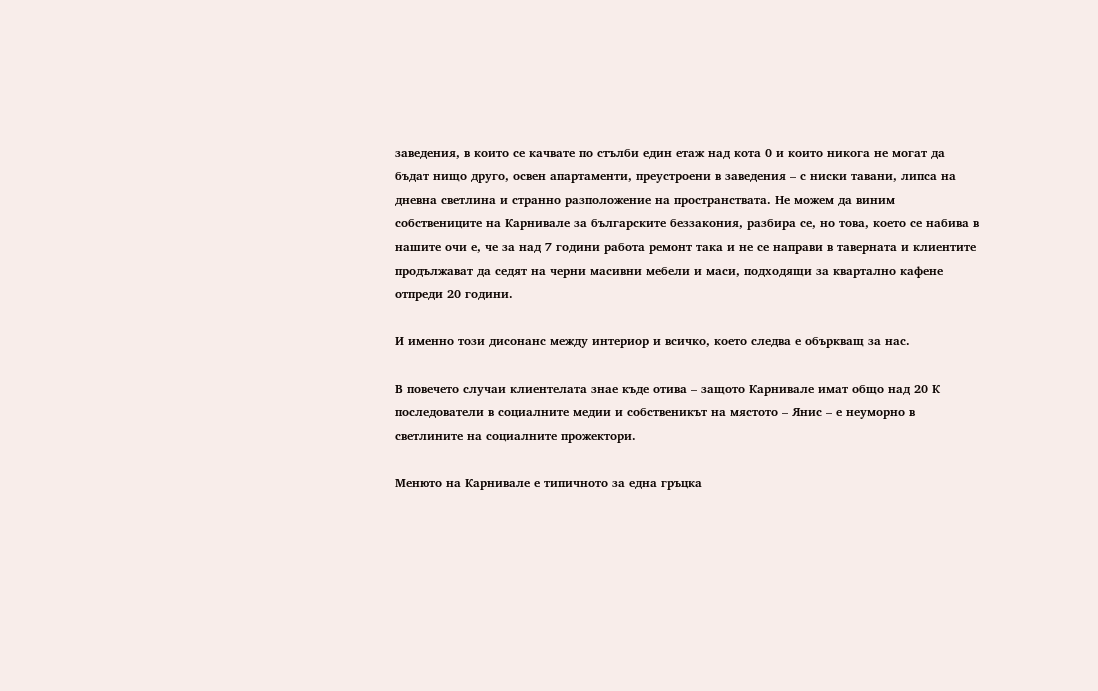заведения, в които се качвате по стълби един етаж над кота 0 и които никога не могат да бъдат нищо друго, освен апартаменти, преустроени в заведения – с ниски тавани, липса на дневна светлина и странно разположение на пространствата. Не можем да виним собствениците на Карнивале за българските беззакония, разбира се, но това, което се набива в нашите очи е, че за над 7 години работа ремонт така и не се направи в таверната и клиентите продължават да седят на черни масивни мебели и маси, подходящи за квартално кафене отпреди 20 години.

И именно този дисонанс между интериор и всичко, което следва е объркващ за нас.

В повечето случаи клиентелата знае къде отива – защото Карнивале имат общо над 20 К последователи в социалните медии и собственикът на мястото – Янис – е неуморно в светлините на социалните прожектори.

Менюто на Карнивале е типичното за една гръцка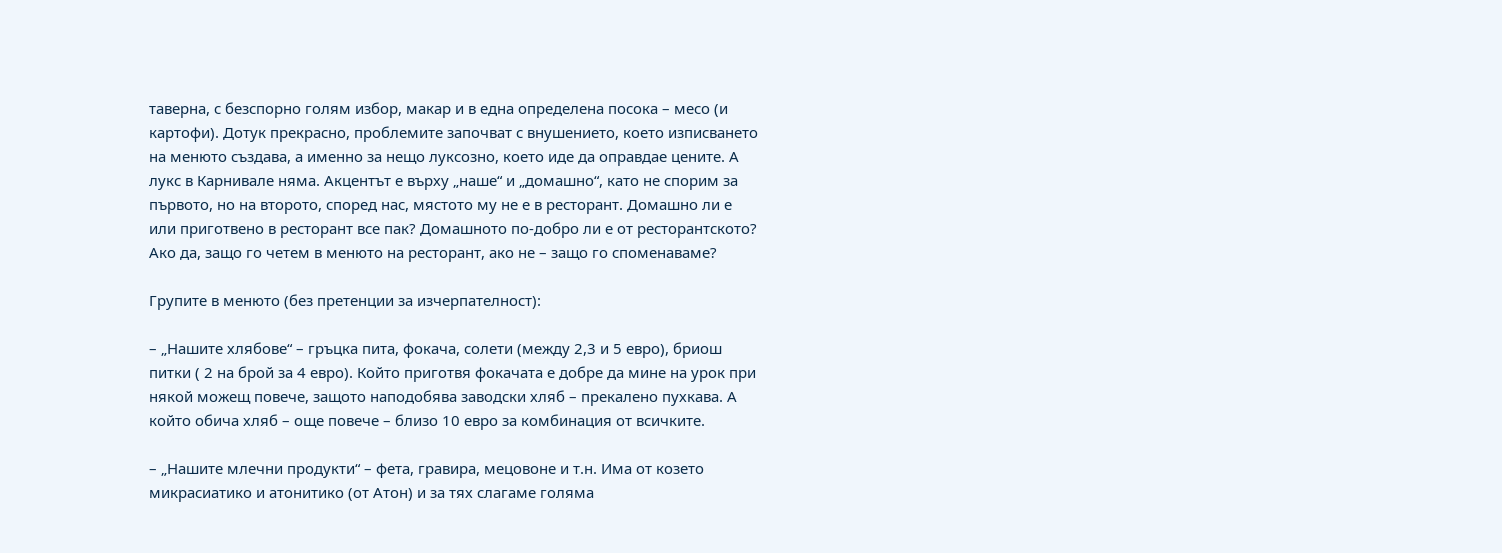таверна, с безспорно голям избор, макар и в една определена посока – месо (и картофи). Дотук прекрасно, проблемите започват с внушението, което изписването на менюто създава, а именно за нещо луксозно, което иде да оправдае цените. А лукс в Карнивале няма. Акцентът е върху „наше“ и „домашно“, като не спорим за първото, но на второто, според нас, мястото му не е в ресторант. Домашно ли е или приготвено в ресторант все пак? Домашното по-добро ли е от ресторантското? Ако да, защо го четем в менюто на ресторант, ако не – защо го споменаваме?

Групите в менюто (без претенции за изчерпателност):

– „Нашите хлябове“ – гръцка пита, фокача, солети (между 2,3 и 5 евро), бриош питки ( 2 на брой за 4 евро). Който приготвя фокачата е добре да мине на урок при някой можещ повече, защото наподобява заводски хляб – прекалено пухкава. А който обича хляб – още повече – близо 10 евро за комбинация от всичките.

– „Нашите млечни продукти“ – фета, гравира, мецовоне и т.н. Има от козето микрасиатико и атонитико (от Атон) и за тях слагаме голяма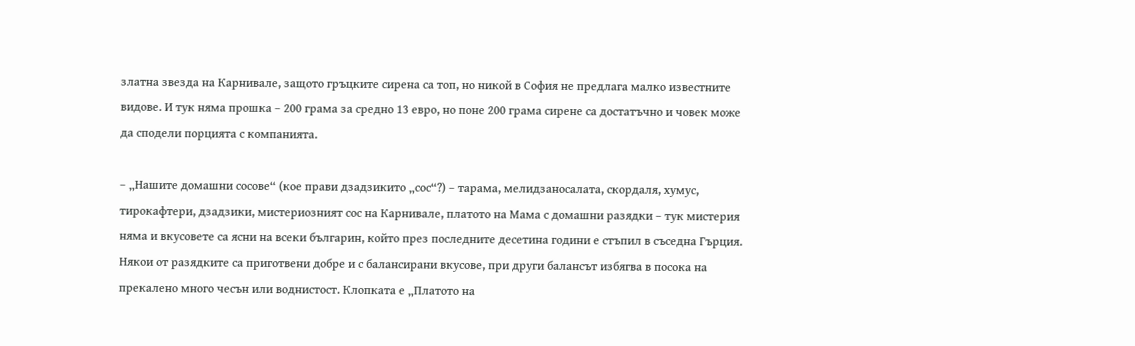златна звезда на Карнивале, защото гръцките сирена са топ, но никой в София не предлага малко известните видове. И тук няма прошка – 200 грама за средно 13 евро, но поне 200 грама сирене са достатъчно и човек може да сподели порцията с компанията.

– „Нашите домашни сосове“ (кое прави дзадзикито „сос“?) – тарама, мелидзаносалата, скордаля, хумус, тирокафтери, дзадзики, мистериозният сос на Карнивале, платото на Мама с домашни разядки – тук мистерия няма и вкусовете са ясни на всеки българин, който през последните десетина години е стъпил в съседна Гърция. Някои от разядките са приготвени добре и с балансирани вкусове, при други балансът избягва в посока на прекалено много чесън или воднистост. Клопката е „Платото на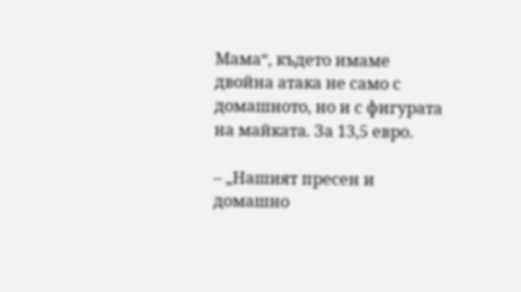Мама“, където имаме двойна атака не само с домашното, но и с фигурата на майката. За 13,5 евро.

– „Нашият пресен и домашно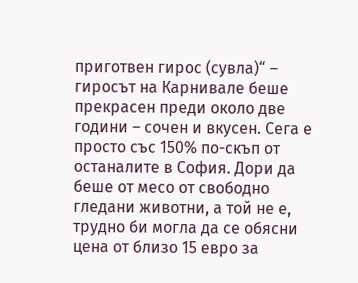приготвен гирос (сувла)“ – гиросът на Карнивале беше прекрасен преди около две години – сочен и вкусен. Сега е просто със 150% по-скъп от останалите в София. Дори да беше от месо от свободно гледани животни, а той не е, трудно би могла да се обясни цена от близо 15 евро за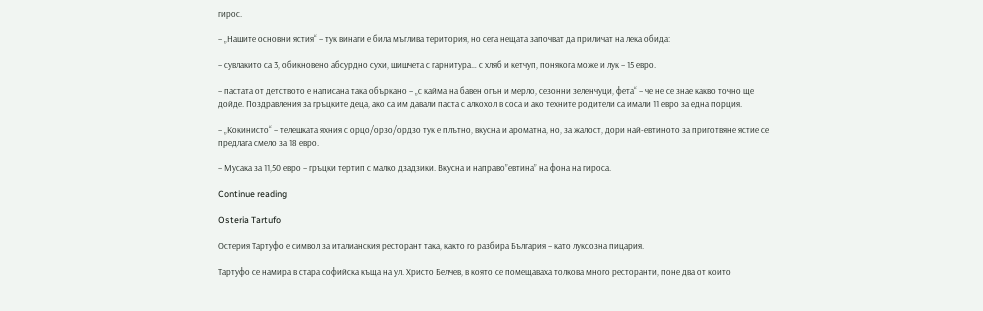гирос.

– „Нашите основни ястия“ – тук винаги е била мъглива територия, но сега нещата започват да приличат на лека обида:

– сувлакито са 3, обикновено абсурдно сухи, шишчета с гарнитура… с хляб и кетчуп, понякога може и лук – 15 евро.

– пастата от детството е написана така объркано – „с кайма на бавен огън и мерло, сезонни зеленчуци, фета“ – че не се знае какво точно ще дойде. Поздравления за гръцките деца, ако са им давали паста с алкохол в соса и ако техните родители са имали 11 евро за една порция.

– „Кокинисто“ – телешката яхния с орцо/орзо/ордзо тук е плътно, вкусна и ароматна, но, за жалост, дори най-евтиното за приготвяне ястие се предлага смело за 18 евро.

– Мусака за 11,50 евро – гръцки тертип с малко дзадзики. Вкусна и направо”евтина” на фона на гироса.

Continue reading

Osteria Tartufo

Остерия Тартуфо е символ за италианския ресторант така, както го разбира България – като луксозна пицария.

Тартуфо се намира в стара софийска къща на ул. Христо Белчев, в която се помещаваха толкова много ресторанти, поне два от които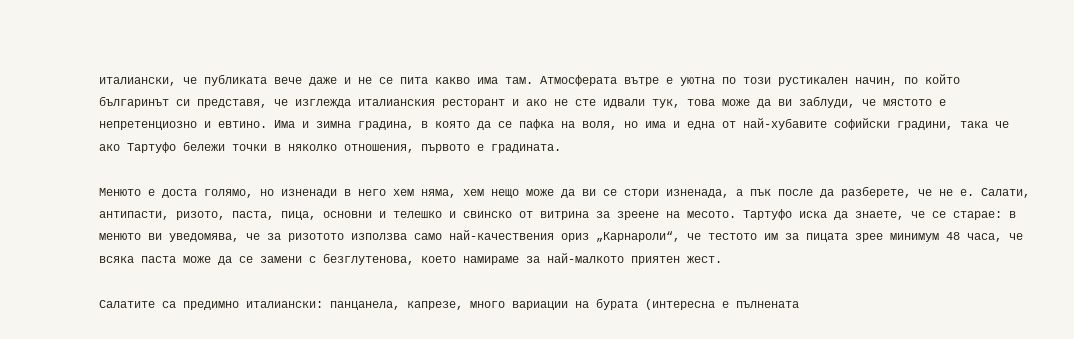италиански, че публиката вече даже и не се пита какво има там. Атмосферата вътре е уютна по този рустикален начин, по който българинът си представя, че изглежда италианския ресторант и ако не сте идвали тук, това може да ви заблуди, че мястото е непретенциозно и евтино. Има и зимна градина, в която да се пафка на воля, но има и една от най-хубавите софийски градини, така че ако Тартуфо бележи точки в няколко отношения, първото е градината.

Менюто е доста голямо, но изненади в него хем няма, хем нещо може да ви се стори изненада, а пък после да разберете, че не е. Салати, антипасти, ризото, паста, пица, основни и телешко и свинско от витрина за зреене на месото. Тартуфо иска да знаете, че се старае: в менюто ви уведомява, че за ризотото използва само най-качествения ориз „Карнароли“, че тестото им за пицата зрее минимум 48 часа, че всяка паста може да се замени с безглутенова, което намираме за най-малкото приятен жест.

Салатите са предимно италиански: панцанела, капрезе, много вариации на бурата (интересна е пълнената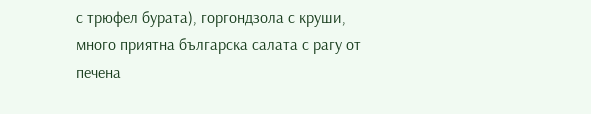с трюфел бурата), горгондзола с круши, много приятна българска салата с рагу от печена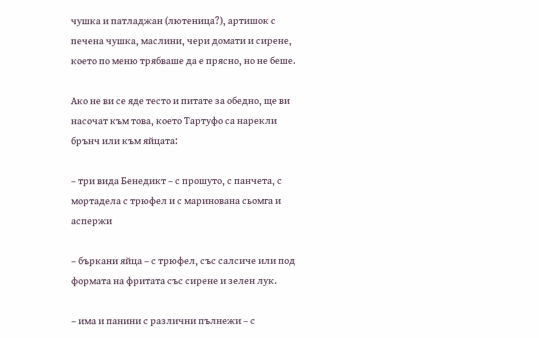чушка и патладжан (лютеница?), артишок с печена чушка, маслини, чери домати и сирене, което по меню трябваше да е прясно, но не беше.

Ако не ви се яде тесто и питате за обедно, ще ви насочат към това, което Тартуфо са нарекли брънч или към яйцата:

– три вида Бенедикт – с прошуто, с панчета, с мортадела с трюфел и с маринована сьомга и аспержи

– бъркани яйца – с трюфел, със салсиче или под формата на фритата със сирене и зелен лук.

– има и панини с различни пълнежи – с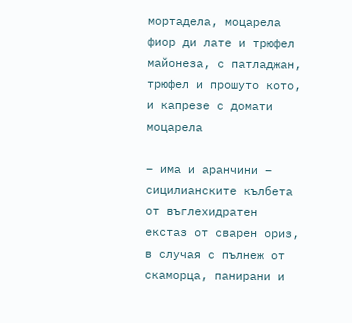мортадела, моцарела фиор ди лате и трюфел майонеза, с патладжан, трюфел и прошуто кото, и капрезе с домати моцарела

– има и аранчини – сицилианските кълбета от въглехидратен екстаз от сварен ориз, в случая с пълнеж от скаморца, панирани и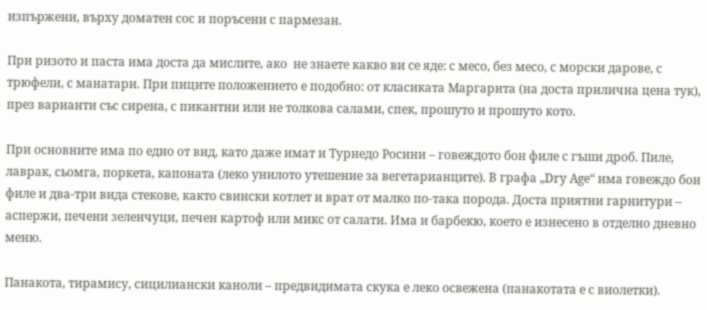изпържени, върху доматен сос и поръсени с пармезан.

При ризото и паста има доста да мислите, ако  не знаете какво ви се яде: с месо, без месо, с морски дарове, с трюфели, с манатари. При пиците положението е подобно: от класиката Маргарита (на доста прилична цена тук), през варианти със сирена, с пикантни или не толкова салами, спек, прошуто и прошуто кото.

При основните има по едно от вид, като даже имат и Турнедо Росини – говеждото бон филе с гъши дроб. Пиле, лаврак, сьомга, поркета, капоната (леко унилото утешение за вегетарианците). В графа „Dry Age“ има говеждо бон филе и два-три вида стекове, както свински котлет и врат от малко по-така порода. Доста приятни гарнитури – аспержи, печени зеленчуци, печен картоф или микс от салати. Има и барбекю, което е изнесено в отделно дневно меню.

Панакота, тирамису, сицилиански каноли – предвидимата скука е леко освежена (панакотата е с виолетки).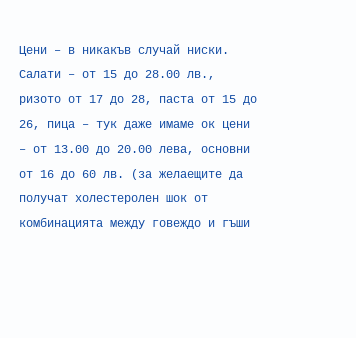Цени – в никакъв случай ниски. Салати – от 15 до 28.00 лв., ризото от 17 до 28, паста от 15 до 26, пица – тук даже имаме ок цени – от 13.00 до 20.00 лева, основни от 16 до 60 лв. (за желаещите да получат холестеролен шок от комбинацията между говеждо и гъши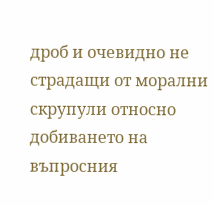дроб и очевидно не страдащи от морални скрупули относно добиването на въпросния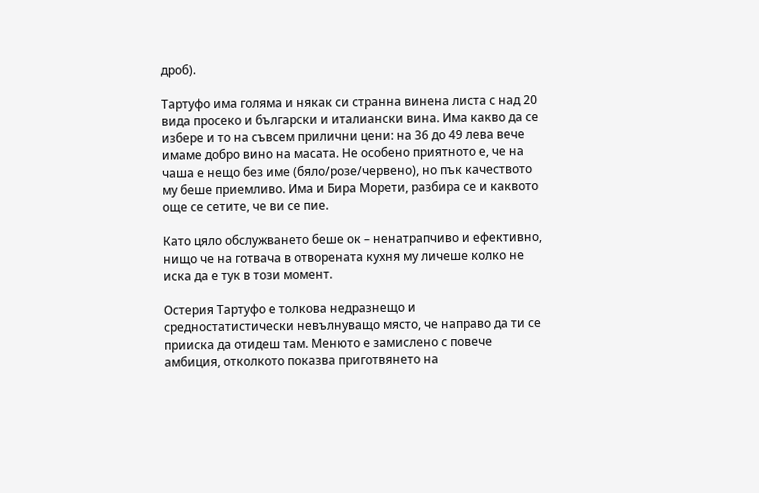дроб).

Тартуфо има голяма и някак си странна винена листа с над 20 вида просеко и български и италиански вина. Има какво да се избере и то на съвсем прилични цени: на 36 до 49 лева вече имаме добро вино на масата. Не особено приятното е, че на чаша е нещо без име (бяло/розе/червено), но пък качеството му беше приемливо. Има и Бира Морети, разбира се и каквото още се сетите, че ви се пие.

Като цяло обслужването беше ок – ненатрапчиво и ефективно, нищо че на готвача в отворената кухня му личеше колко не иска да е тук в този момент.

Остерия Тартуфо е толкова недразнещо и средностатистически невълнуващо място, че направо да ти се прииска да отидеш там. Менюто е замислено с повече амбиция, отколкото показва приготвянето на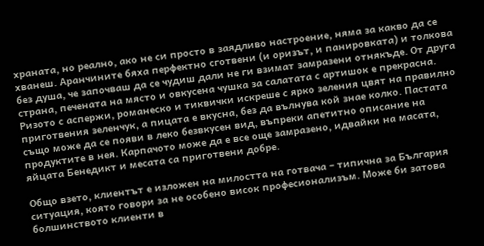храната, но реално, ако не си просто в заядливо настроение, няма за какво да се хванеш. Аранчините бяха перфектно сготвени (и оризът, и панировката) и толкова без душа, че започваш да се чудиш дали не ги взимат замразени отнякъде. От друга страна, печената на място и овкусена чушка за салатата с артишок е прекрасна. Ризото с аспержи, романеско и тиквички искреше с ярко зеления цвят на правилно приготвения зеленчук, а пицата е вкусна, без да вълнува кой знае колко. Пастата също може да се появи в леко безвкусен вид, въпреки апетитно описание на продуктите в нея. Карпачото може да е все още замразено, идвайки на масата, яйцата Бенедикт и месата са приготвени добре.

Общо взето, клиентът е изложен на милостта на готвача – типична за България ситуация, която говори за не особено висок професионализъм. Може би затова болшинството клиенти в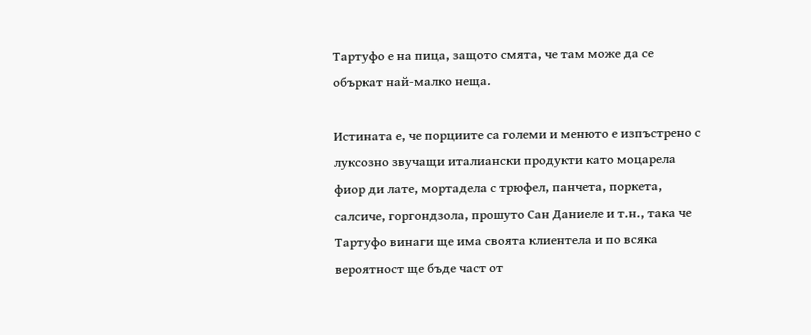Тартуфо е на пица, защото смята, че там може да се объркат най-малко неща.

Истината е, че порциите са големи и менюто е изпъстрено с луксозно звучащи италиански продукти като моцарела фиор ди лате, мортадела с трюфел, панчета, поркета, салсиче, горгондзола, прошуто Сан Даниеле и т.н., така че Тартуфо винаги ще има своята клиентела и по всяка вероятност ще бъде част от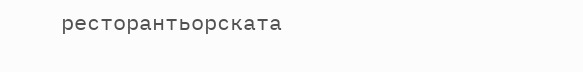ресторантьорската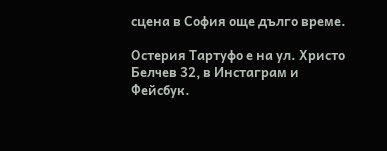сцена в София още дълго време.

Остерия Тартуфо е на ул. Христо Белчев 32, в Инстаграм и Фейсбук.